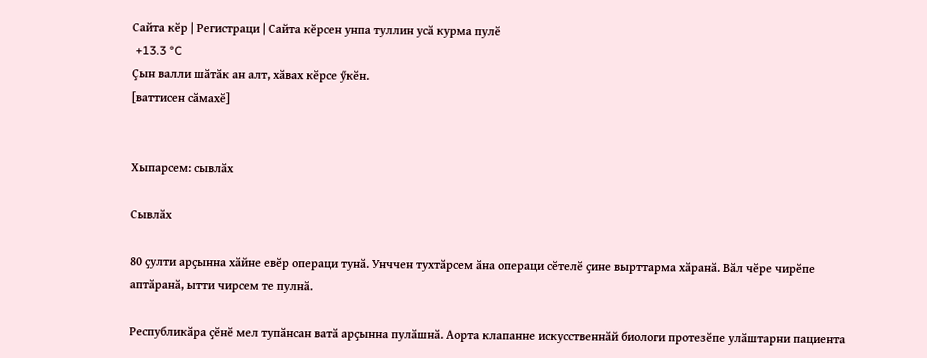Сайта кӗр | Регистраци | Сайта кӗрсен унпа туллин усӑ курма пулӗ
 +13.3 °C
Ҫын валли шӑтӑк ан алт, хӑвах кӗрсе ӳкӗн.
[ваттисен сӑмахӗ]


Хыпарсем: сывлӑх

Сывлӑх

80 ҫулти арҫынна хӑйне евӗр операци тунӑ. Унччен тухтӑрсем ӑна операци сӗтелӗ ҫине вырттарма хӑранӑ. Вӑл чӗре чирӗпе аптӑранӑ, ытти чирсем те пулнӑ.

Республикӑра ҫӗнӗ мел тупӑнсан ватӑ арҫынна пулӑшнӑ. Аорта клапанне искусственнӑй биологи протезӗпе улӑштарни пациента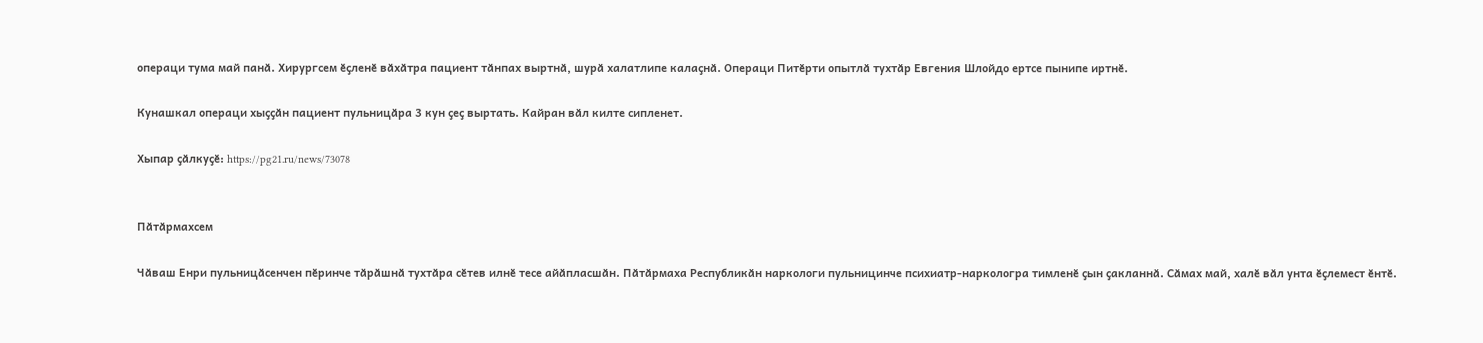операци тума май панӑ. Хирургсем ӗҫленӗ вӑхӑтра пациент тӑнпах выртнӑ, шурӑ халатлипе калаҫнӑ. Операци Питӗрти опытлӑ тухтӑр Евгения Шлойдо ертсе пынипе иртнӗ.

Кунашкал операци хыҫҫӑн пациент пульницӑра 3 кун ҫеҫ выртать. Кайран вӑл килте сипленет.

Хыпар ҫӑлкуҫӗ: https://pg21.ru/news/73078


Пӑтӑрмахсем

Чӑваш Енри пульницӑсенчен пӗринче тӑрӑшнӑ тухтӑра сӗтев илнӗ тесе айӑпласшӑн. Пӑтӑрмаха Республикӑн наркологи пульницинче психиатр-наркологра тимленӗ ҫын ҫакланнӑ. Сӑмах май, халӗ вӑл унта ӗҫлемест ӗнтӗ.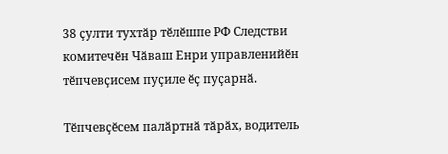38 ҫулти тухтӑр тӗлӗшпе РФ Следстви комитечӗн Чӑваш Енри управленийӗн тӗпчевҫисем пуҫиле ӗҫ пуҫарнӑ.

Тӗпчевҫӗсем палӑртнӑ тӑрӑх, водитель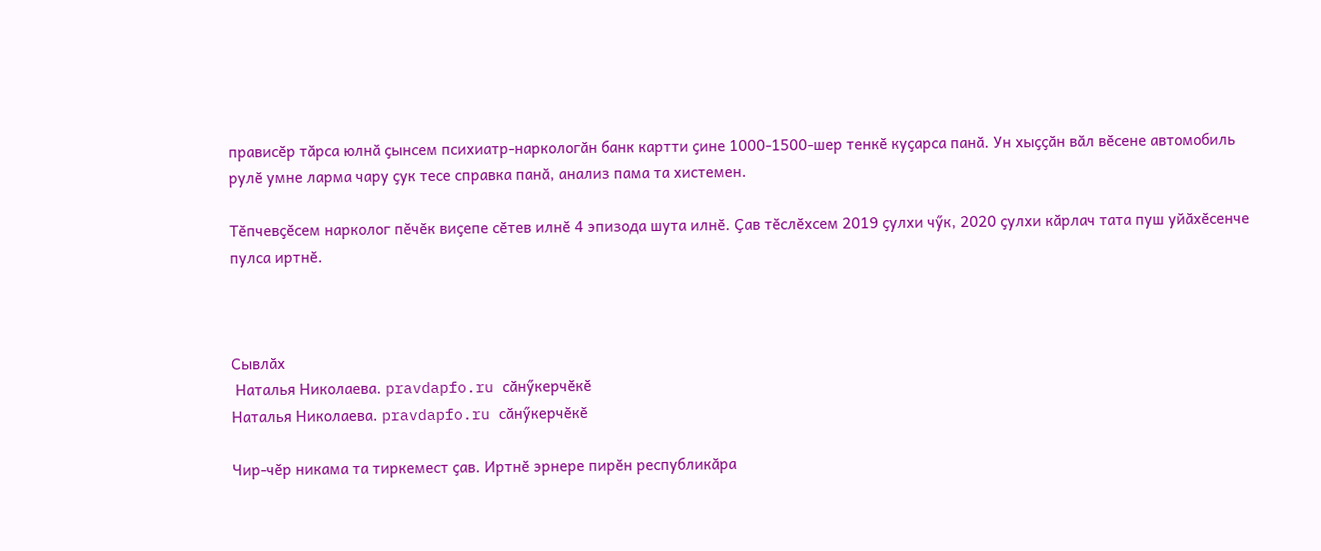прависӗр тӑрса юлнӑ ҫынсем психиатр-наркологӑн банк картти ҫине 1000-1500-шер тенкӗ куҫарса панӑ. Ун хыҫҫӑн вӑл вӗсене автомобиль рулӗ умне ларма чару ҫук тесе справка панӑ, анализ пама та хистемен.

Тӗпчевҫӗсем нарколог пӗчӗк виҫепе сӗтев илнӗ 4 эпизода шута илнӗ. Ҫав тӗслӗхсем 2019 ҫулхи чӳк, 2020 ҫулхи кӑрлач тата пуш уйӑхӗсенче пулса иртнӗ.



Сывлӑх
 Наталья Николаева. pravdapfo.ru сӑнӳкерчӗкӗ
Наталья Николаева. pravdapfo.ru сӑнӳкерчӗкӗ

Чир-чӗр никама та тиркемест ҫав. Иртнӗ эрнере пирӗн республикӑра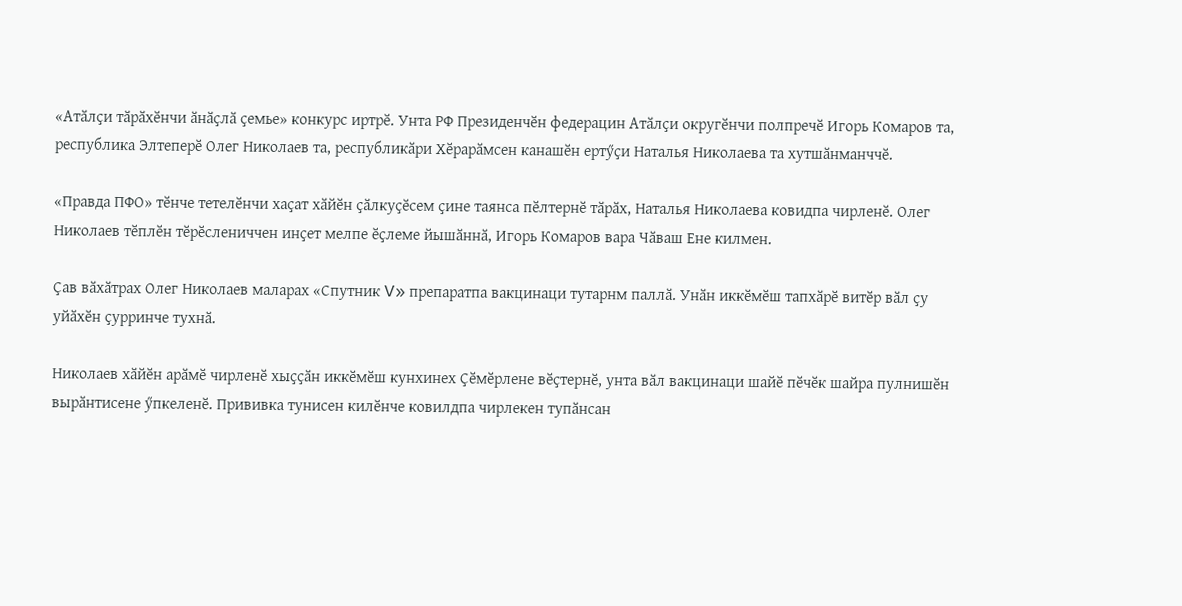«Атӑлҫи тӑрӑхӗнчи ӑнӑҫлӑ ҫемье» конкурс иртрӗ. Унта РФ Президенчӗн федерацин Атӑлҫи округӗнчи полпречӗ Игорь Комаров та, республика Элтеперӗ Олег Николаев та, республикӑри Хӗрарӑмсен канашӗн ертӳҫи Наталья Николаева та хутшӑнманччӗ.

«Правда ПФО» тӗнче тетелӗнчи хаҫат хӑйӗн ҫӑлкуҫӗсем ҫине таянса пӗлтернӗ тӑрӑх, Наталья Николаева ковидпа чирленӗ. Олег Николаев тӗплӗн тӗрӗслениччен инҫет мелпе ӗҫлеме йышӑннӑ, Игорь Комаров вара Чӑваш Ене килмен.

Ҫав вӑхӑтрах Олег Николаев маларах «Спутник V» препаратпа вакцинаци тутарнм паллӑ. Унӑн иккӗмӗш тапхӑрӗ витӗр вӑл ҫу уйӑхӗн ҫурринче тухнӑ.

Николаев хӑйӗн арӑмӗ чирленӗ хыҫҫӑн иккӗмӗш кунхинех Ҫӗмӗрлене вӗҫтернӗ, унта вӑл вакцинаци шайӗ пӗчӗк шайра пулнишӗн вырӑнтисене ӳпкеленӗ. Прививка тунисен килӗнче ковилдпа чирлекен тупӑнсан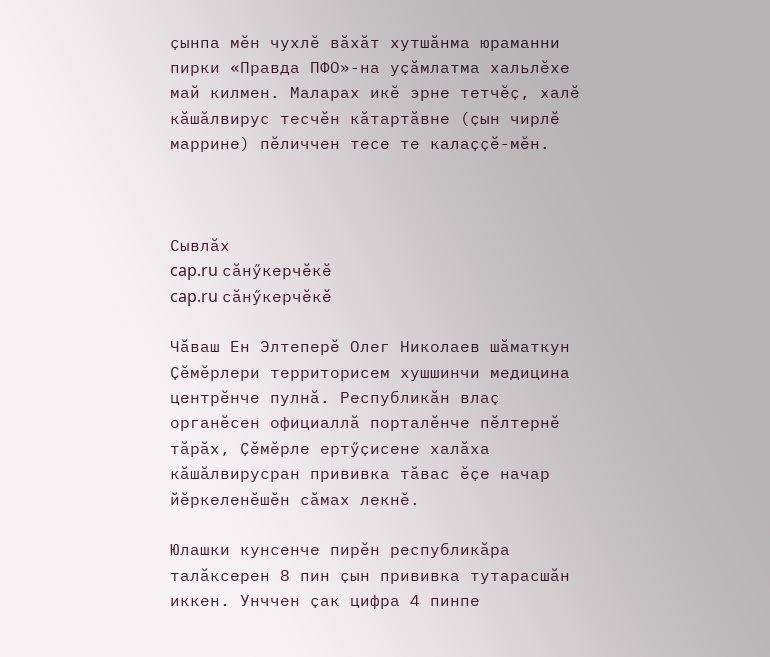ҫынпа мӗн чухлӗ вӑхӑт хутшӑнма юраманни пирки «Правда ПФО»-на уҫӑмлатма хальлӗхе май килмен. Маларах икӗ эрне тетчӗҫ, халӗ кӑшӑлвирус тесчӗн кӑтартӑвне (ҫын чирлӗ маррине) пӗличчен тесе те калаҫҫӗ-мӗн.



Сывлӑх
cap.ru сӑнӳкерчӗкӗ
cap.ru сӑнӳкерчӗкӗ

Чӑваш Ен Элтеперӗ Олег Николаев шӑматкун Ҫӗмӗрлери территорисем хушшинчи медицина центрӗнче пулнӑ. Республикӑн влаҫ органӗсен официаллӑ порталӗнче пӗлтернӗ тӑрӑх, Ҫӗмӗрле ертӳҫисене халӑха кӑшӑлвирусран прививка тӑвас ӗҫе начар йӗркеленӗшӗн сӑмах лекнӗ.

Юлашки кунсенче пирӗн республикӑра талӑксерен 8 пин ҫын прививка тутарасшӑн иккен. Унччен ҫак цифра 4 пинпе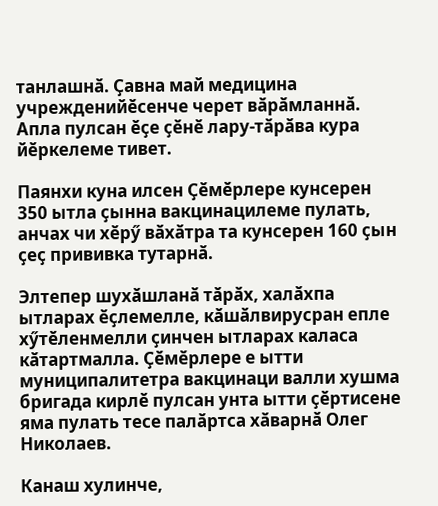танлашнӑ. Ҫавна май медицина учрежденийӗсенче черет вӑрӑмланнӑ. Апла пулсан ӗҫе ҫӗнӗ лару-тӑрӑва кура йӗркелеме тивет.

Паянхи куна илсен Ҫӗмӗрлере кунсерен 350 ытла ҫынна вакцинацилеме пулать, анчах чи хӗрӳ вӑхӑтра та кунсерен 160 ҫын ҫеҫ прививка тутарнӑ.

Элтепер шухӑшланӑ тӑрӑх, халӑхпа ытларах ӗҫлемелле, кӑшӑлвирусран епле хӳтӗленмелли ҫинчен ытларах каласа кӑтартмалла. Ҫӗмӗрлере е ытти муниципалитетра вакцинаци валли хушма бригада кирлӗ пулсан унта ытти ҫӗртисене яма пулать тесе палӑртса хӑварнӑ Олег Николаев.

Канаш хулинче,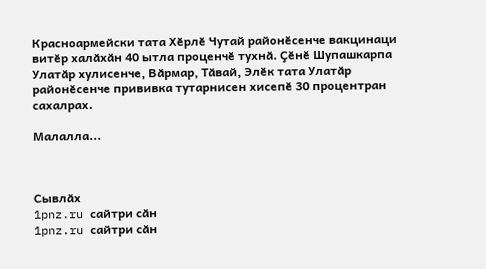Красноармейски тата Хӗрлӗ Чутай районӗсенче вакцинаци витӗр халӑхӑн 40 ытла проценчӗ тухнӑ. Ҫӗнӗ Шупашкарпа Улатӑр хулисенче, Вӑрмар, Тӑвай, Элӗк тата Улатӑр районӗсенче прививка тутарнисен хисепӗ 30 процентран сахалрах.

Малалла...



Сывлӑх
1pnz.ru сайтри сӑн
1pnz.ru сайтри сӑн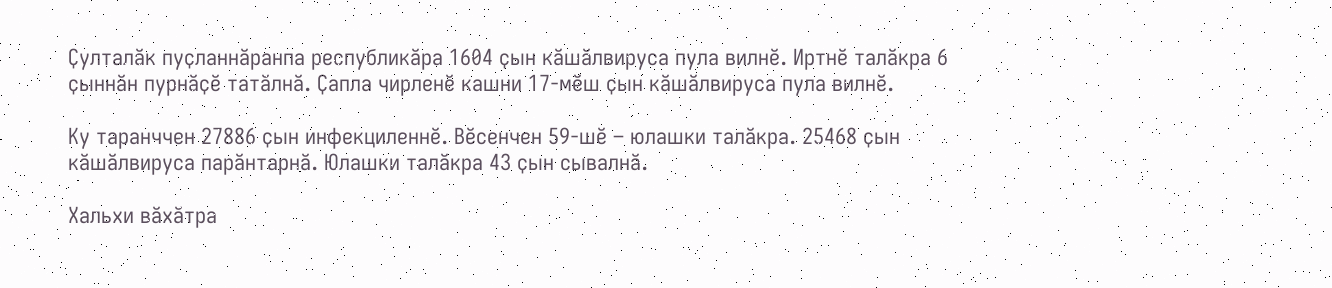Ҫулталӑк пуҫланнӑранпа республикӑра 1604 ҫын кӑшӑлвируса пула вилнӗ. Иртнӗ талӑкра 6 ҫыннӑн пурнӑҫӗ татӑлнӑ. Ҫапла чирленӗ кашни 17-мӗш ҫын кӑшӑлвируса пула вилнӗ.

Ку таранччен 27886 ҫын инфекциленнӗ. Вӗсенчен 59-шӗ – юлашки талӑкра. 25468 ҫын кӑшӑлвируса парӑнтарнӑ. Юлашки талӑкра 43 ҫын сывалнӑ.

Хальхи вӑхӑтра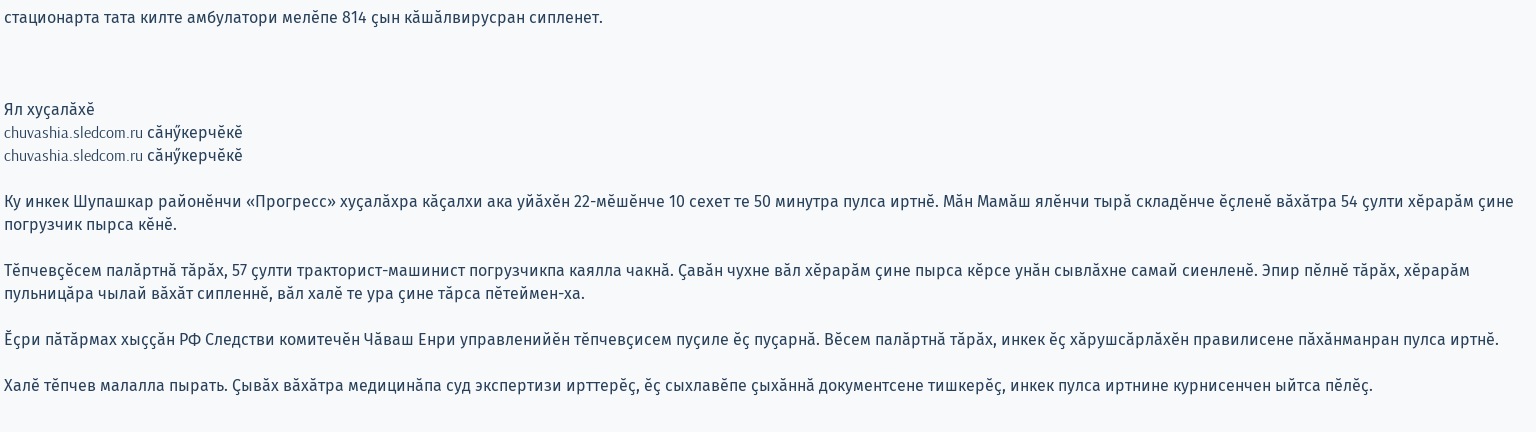стационарта тата килте амбулатори мелӗпе 814 ҫын кӑшӑлвирусран сипленет.



Ял хуҫалӑхӗ
chuvashia.sledcom.ru сӑнӳкерчӗкӗ
chuvashia.sledcom.ru сӑнӳкерчӗкӗ

Ку инкек Шупашкар районӗнчи «Прогресс» хуҫалӑхра кӑҫалхи ака уйӑхӗн 22-мӗшӗнче 10 сехет те 50 минутра пулса иртнӗ. Мӑн Мамӑш ялӗнчи тырӑ складӗнче ӗҫленӗ вӑхӑтра 54 ҫулти хӗрарӑм ҫине погрузчик пырса кӗнӗ.

Тӗпчевҫӗсем палӑртнӑ тӑрӑх, 57 ҫулти тракторист-машинист погрузчикпа каялла чакнӑ. Ҫавӑн чухне вӑл хӗрарӑм ҫине пырса кӗрсе унӑн сывлӑхне самай сиенленӗ. Эпир пӗлнӗ тӑрӑх, хӗрарӑм пульницӑра чылай вӑхӑт сипленнӗ, вӑл халӗ те ура ҫине тӑрса пӗтеймен-ха.

Ӗҫри пӑтӑрмах хыҫҫӑн РФ Следстви комитечӗн Чӑваш Енри управленийӗн тӗпчевҫисем пуҫиле ӗҫ пуҫарнӑ. Вӗсем палӑртнӑ тӑрӑх, инкек ӗҫ хӑрушсӑрлӑхӗн правилисене пӑхӑнманран пулса иртнӗ.

Халӗ тӗпчев малалла пырать. Ҫывӑх вӑхӑтра медицинӑпа суд экспертизи ирттерӗҫ, ӗҫ сыхлавӗпе ҫыхӑннӑ документсене тишкерӗҫ, инкек пулса иртнине курнисенчен ыйтса пӗлӗҫ.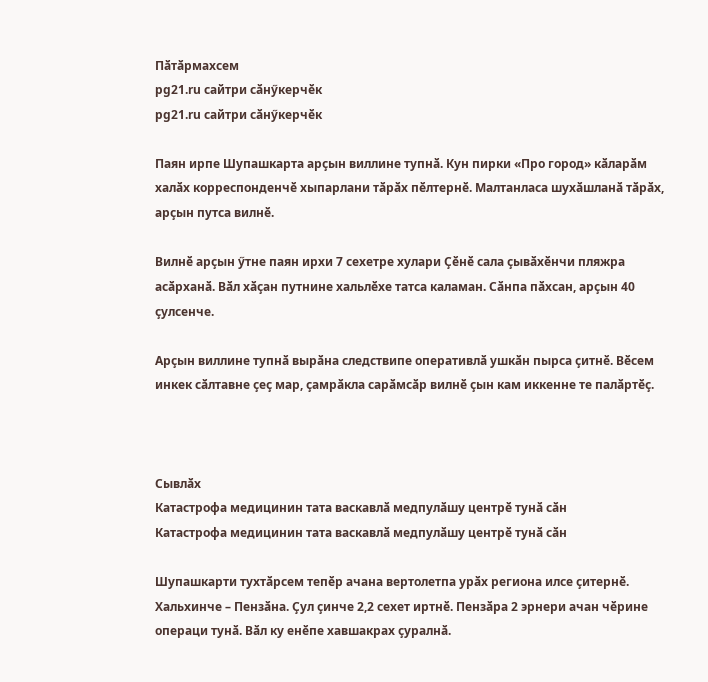Пӑтӑрмахсем
pg21.ru сайтри сӑнӳкерчӗк
pg21.ru сайтри сӑнӳкерчӗк

Паян ирпе Шупашкарта арҫын виллине тупнӑ. Кун пирки «Про город» кӑларӑм халӑх корреспонденчӗ хыпарлани тӑрӑх пӗлтернӗ. Малтанласа шухӑшланӑ тӑрӑх, арҫын путса вилнӗ.

Вилнӗ арҫын ӳтне паян ирхи 7 сехетре хулари Ҫӗнӗ сала ҫывӑхӗнчи пляжра асӑрханӑ. Вӑл хӑҫан путнине хальлӗхе татса каламан. Сӑнпа пӑхсан, арҫын 40 ҫулсенче.

Арҫын виллине тупнӑ вырӑна следствипе оперативлӑ ушкӑн пырса ҫитнӗ. Вӗсем инкек сӑлтавне ҫеҫ мар, ҫамрӑкла сарӑмсӑр вилнӗ ҫын кам иккенне те палӑртӗҫ.



Сывлӑх
Катастрофа медицинин тата васкавлӑ медпулӑшу центрӗ тунӑ сӑн
Катастрофа медицинин тата васкавлӑ медпулӑшу центрӗ тунӑ сӑн

Шупашкарти тухтӑрсем тепӗр ачана вертолетпа урӑх региона илсе ҫитернӗ. Хальхинче – Пензӑна. Ҫул ҫинче 2,2 сехет иртнӗ. Пензӑра 2 эрнери ачан чӗрине операци тунӑ. Вӑл ку енӗпе хавшакрах ҫуралнӑ.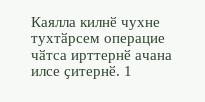Каялла килнӗ чухне тухтӑрсем операцие чӑтса ирттернӗ ачана илсе ҫитернӗ. 1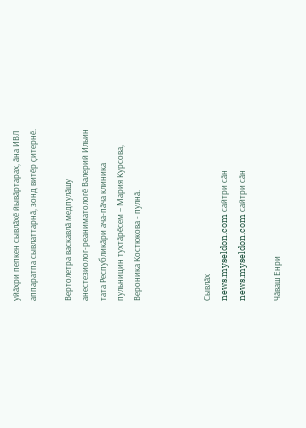уйӑхри пепкен сывлӑхӗ йывӑртарах, ӑна ИВЛ аппаратпа сывлаттарнӑ, зонд витӗр ҫитернӗ.

Вертолетра васкавлӑ медпулӑшу анестезиолог-реаниматологӗ Валерий Ильин тата Республикӑри ача-пӑча клиника пульницин тухтӑрӗсем – Мария Курсова, Вероника Костюкова - пулнӑ.



Сывлӑх
news.myseldon.com сайтри сӑн
news.myseldon.com сайтри сӑн

Чӑваш Енри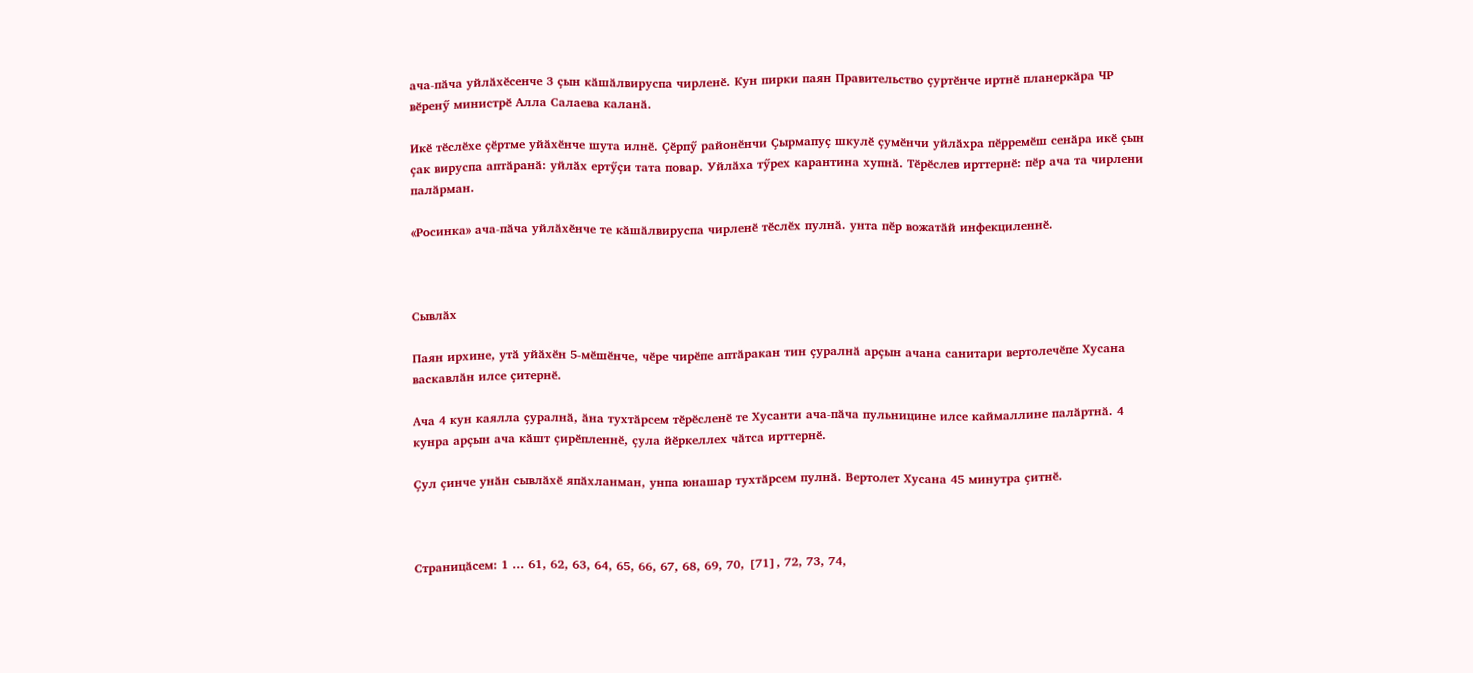ача-пӑча уйлӑхӗсенче 3 ҫын кӑшӑлвируспа чирленӗ. Кун пирки паян Правительство ҫуртӗнче иртнӗ планеркӑра ЧР вӗренӳ министрӗ Алла Салаева каланӑ.

Икӗ тӗслӗхе ҫӗртме уйӑхӗнче шута илнӗ. Ҫӗрпӳ районӗнчи Ҫырмапуҫ шкулӗ ҫумӗнчи уйлӑхра пӗрремӗш сенӑра икӗ ҫын ҫак вируспа аптӑранӑ: уйлӑх ертӳҫи тата повар. Уйлӑха тӳрех карантина хупнӑ. Тӗрӗслев ирттернӗ: пӗр ача та чирлени палӑрман.

«Росинка» ача-пӑча уйлӑхӗнче те кӑшӑлвируспа чирленӗ тӗслӗх пулнӑ. унта пӗр вожатӑй инфекциленнӗ.



Сывлӑх

Паян ирхине, утӑ уйӑхӗн 5-мӗшӗнче, чӗре чирӗпе аптӑракан тин ҫуралнӑ арҫын ачана санитари вертолечӗпе Хусана васкавлӑн илсе ҫитернӗ.

Ача 4 кун каялла ҫуралнӑ, ӑна тухтӑрсем тӗрӗсленӗ те Хусанти ача-пӑча пульницине илсе каймаллине палӑртнӑ. 4 кунра арҫын ача кӑшт ҫирӗпленнӗ, ҫула йӗркеллех чӑтса ирттернӗ.

Ҫул ҫинче унӑн сывлӑхӗ япӑхланман, унпа юнашар тухтӑрсем пулнӑ. Вертолет Хусана 45 минутра ҫитнӗ.



Страницӑсем: 1 ... 61, 62, 63, 64, 65, 66, 67, 68, 69, 70, [71], 72, 73, 74,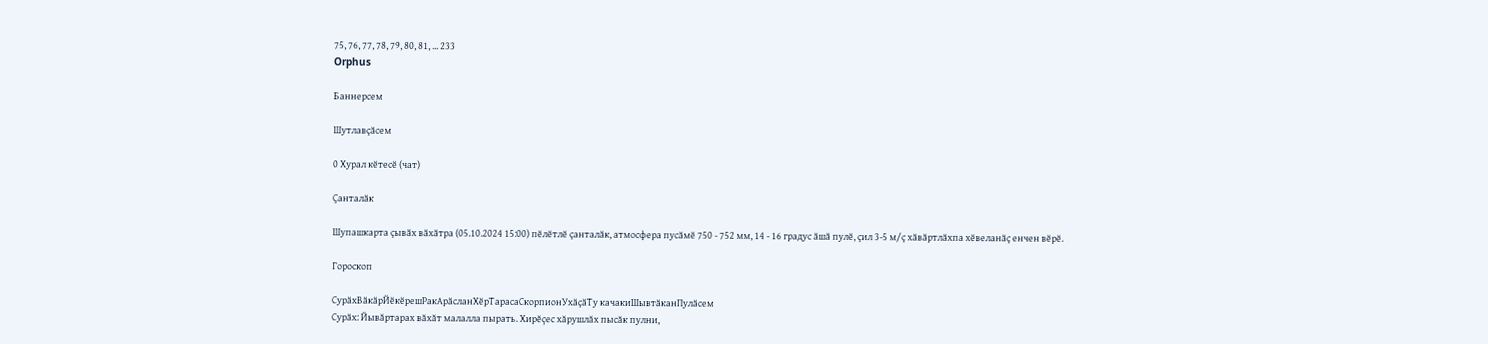75, 76, 77, 78, 79, 80, 81, ... 233
Orphus

Баннерсем

Шутлавҫӑсем

0 Хурал кӗтесӗ (чат)

Ҫанталӑк

Шупашкарта ҫывӑх вӑхӑтра (05.10.2024 15:00) пӗлӗтлӗ ҫанталӑк, атмосфера пусӑмӗ 750 - 752 мм, 14 - 16 градус ӑшӑ пулӗ, ҫил 3-5 м/ҫ хӑвӑртлӑхпа хӗвеланӑҫ енчен вӗрӗ.

Гороскоп

СурӑхВӑкӑрЙӗкӗрешРакАрӑсланХӗрТарасаСкорпионУхӑҫӑТу качакиШывтӑканПулӑсем
Сурӑх: Йывăртарах вăхăт малалла пырать. Хирĕçес хăрушлăх пысăк пулни,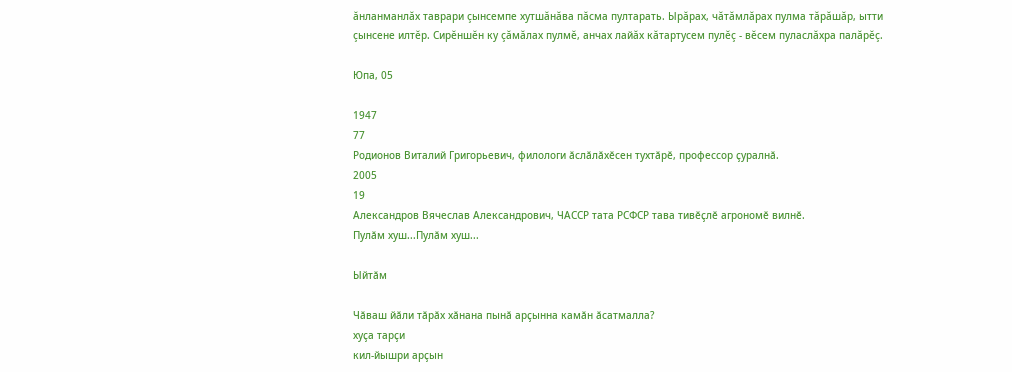ăнланманлăх таврари çынсемпе хутшăнăва пăсма пултарать. Ырăрах, чăтăмлăрах пулма тăрăшăр, ытти çынсене илтĕр. Сирĕншĕн ку çăмăлах пулмĕ, анчах лайăх кăтартусем пулĕç - вĕсем пуласлăхра палăрĕç.

Юпа, 05

1947
77
Родионов Виталий Григорьевич, филологи ӑслӑлӑхӗсен тухтӑрӗ, профессор ҫуралнӑ.
2005
19
Александров Вячеслав Александрович, ЧАССР тата РСФСР тава тивӗҫлӗ агрономӗ вилнӗ.
Пулӑм хуш...Пулӑм хуш...

Ыйтӑм

Чӑваш йӑли тӑрӑх хӑнана пынӑ арҫынна камӑн ӑсатмалла?
хуҫа тарҫи
кил-йышри арҫын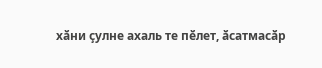хӑни ҫулне ахаль те пӗлет, ӑсатмасӑр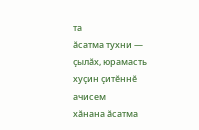та
ӑсатма тухни — ҫылӑх, юрамасть
хуҫин ҫитӗннӗ ачисем
хӑнана ӑсатма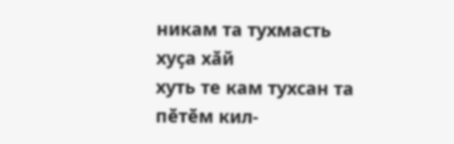никам та тухмасть
хуҫа хӑй
хуть те кам тухсан та
пӗтӗм кил-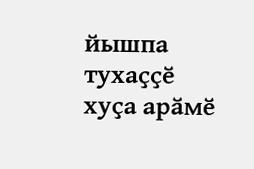йышпа тухаҫҫӗ
хуҫа арӑмӗ